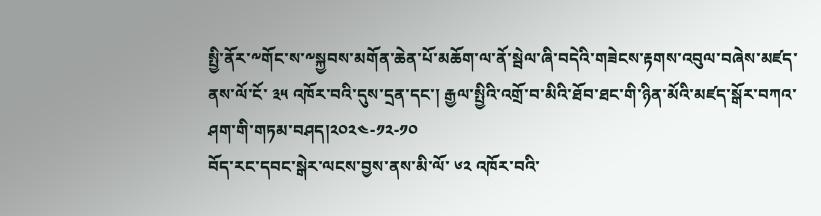སྤྱི་ནོར་༸གོང་ས་༸སྐྱབས་མགོན་ཆེན་པོ་མཆོག་ལ་ནོ་སྦེལ་ཞི་བདེའི་གཟེངས་རྟགས་འབུལ་བཞེས་མཛད་ནས་ལོ་ངོ་ ༣༥ འཁོར་བའི་དུས་དྲན་དང་། རྒྱལ་སྤྱིའི་འགྲོ་བ་མིའི་ཐོབ་ཐང་གི་ཉིན་མོའི་མཛད་སྒོར་བཀའ་ཤག་གི་གཏམ་བཤད།༢༠༢༤-༡༢-༡༠
བོད་རང་དབང་སྒེར་ལངས་བྱས་ནས་མི་ལོ་ ༦༢ འཁོར་བའི་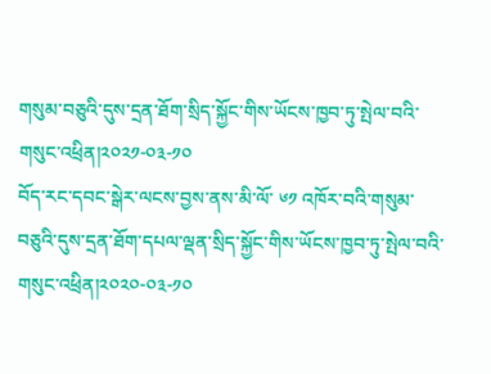གསུམ་བཅུའི་དུས་དྲན་ཐོག་སྲིད་སྐྱོང་གིས་ཡོངས་ཁྱབ་ཏུ་སྤེལ་བའི་གསུང་འཕྲིན།༢༠༢༡-༠༣-༡༠
བོད་རང་དབང་སྒེར་ལངས་བྱས་ནས་མི་ལོ་ ༦༡ འཁོར་བའི་གསུམ་བཅུའི་དུས་དྲན་ཐོག་དཔལ་ལྡན་སྲིད་སྐྱོང་གིས་ཡོངས་ཁྱབ་ཏུ་སྤེལ་བའི་གསུང་འཕྲིན།༢༠༢༠-༠༣-༡༠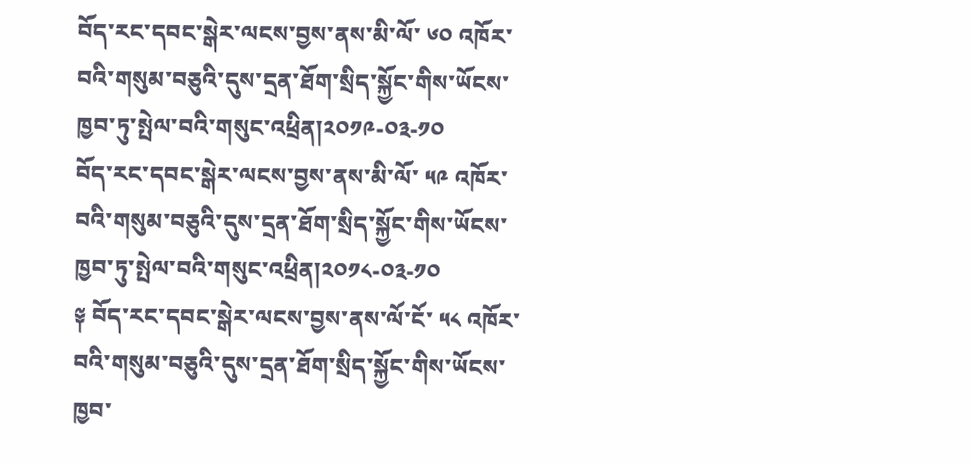བོད་རང་དབང་སྒེར་ལངས་བྱས་ནས་མི་ལོ་ ༦༠ འཁོར་བའི་གསུམ་བཅུའི་དུས་དྲན་ཐོག་སྲིད་སྐྱོང་གིས་ཡོངས་ཁྱབ་ཏུ་སྤེལ་བའི་གསུང་འཕྲིན།༢༠༡༩-༠༣-༡༠
བོད་རང་དབང་སྒེར་ལངས་བྱས་ནས་མི་ལོ་ ༥༩ འཁོར་བའི་གསུམ་བཅུའི་དུས་དྲན་ཐོག་སྲིད་སྐྱོང་གིས་ཡོངས་ཁྱབ་ཏུ་སྤེལ་བའི་གསུང་འཕྲིན།༢༠༡༨-༠༣-༡༠
༈ བོད་རང་དབང་སྒེར་ལངས་བྱས་ནས་ལོ་ངོ་ ༥༨ འཁོར་བའི་གསུམ་བཅུའི་དུས་དྲན་ཐོག་སྲིད་སྐྱོང་གིས་ཡོངས་ཁྱབ་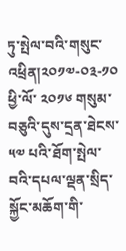ཏུ་སྤེལ་བའི་གསུང་འཕྲིན།༢༠༡༧-༠༣-༡༠
ཕྱི་ལོ་ ༢༠༡༦ གསུམ་བཅུའི་དུས་དྲན་ཐེངས་ ༥༧ པའི་ཐོག་སྤེལ་བའི་དཔལ་ལྡན་སྲིད་སྐྱོང་མཆོག་གི་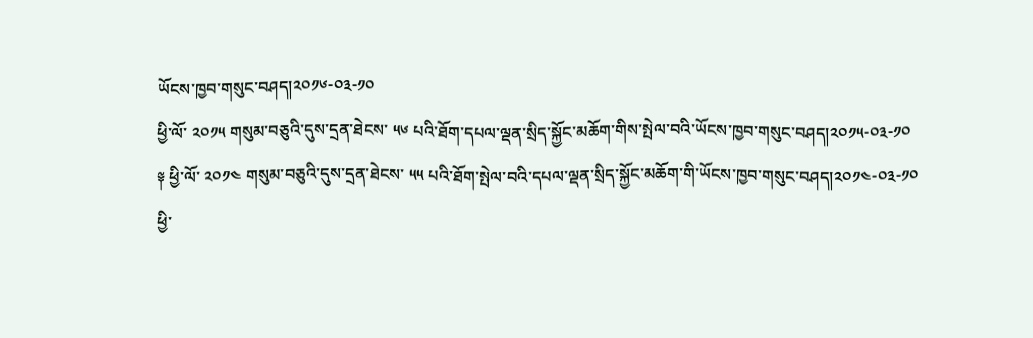ཡོངས་ཁྱབ་གསུང་བཤད།༢༠༡༦-༠༣-༡༠
ཕྱི་ལོ་ ༢༠༡༥ གསུམ་བཅུའི་དུས་དྲན་ཐེངས་ ༥༦ པའི་ཐོག་དཔལ་ལྡན་སྲིད་སྐྱོང་མཆོག་གིས་སྤེལ་བའི་ཡོངས་ཁྱབ་གསུང་བཤད།༢༠༡༥-༠༣-༡༠
༈ ཕྱི་ལོ་ ༢༠༡༤ གསུམ་བཅུའི་དུས་དྲན་ཐེངས་ ༥༥ པའི་ཐོག་སྤེལ་བའི་དཔལ་ལྡན་སྲིད་སྐྱོང་མཆོག་གི་ཡོངས་ཁྱབ་གསུང་བཤད།༢༠༡༤-༠༣-༡༠
ཕྱི་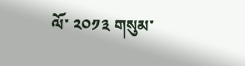ལོ་ ༢༠༡༣ གསུམ་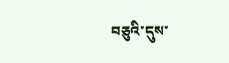བཅུའི་དུས་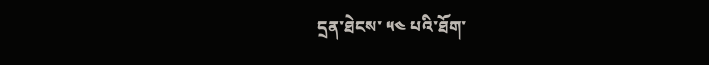དྲན་ཐེངས་ ༥༤ པའི་ཐོག་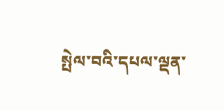སྤེལ་བའི་དཔལ་ལྡན་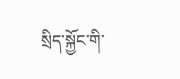སྲིད་སྐྱོང་གི་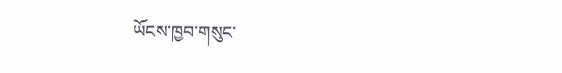ཡོངས་ཁྱབ་གསུང་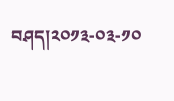བཤད།༢༠༡༣-༠༣-༡༠